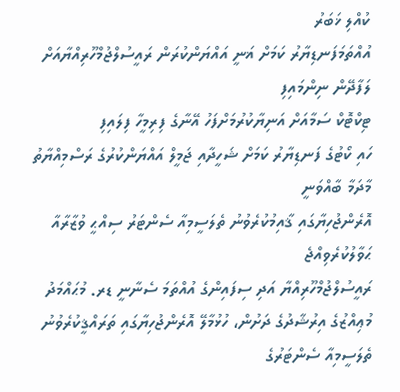ކުއްލި ޚަބަރު
އުއްތަމަފަނޑިޔާރު ކަމަށް ޣަނީ އައްޔަންކުރަން ރައީސުލްޖުމްހޫރިއްޔާއަށް ލަފާދޭން ނިންމައިފި
ޓިކްޓޮކް ސަމާއަށް އަނިޔާކުރުމަށްފަހު އޭނާގެ ފިރިމީހާ ފިލައިފި
ހައި ކޯޓުގެ ފަނޑިޔާރު ކަމަށް ޝަހީދާއި ޖަމީލް އައްޔަންކުރުގެ ރަސްމިއްޔާތު މާދަމާ ބާއްވަނީ
އޮރެންޖުހިޔާގައި ޤާއިމުކުރެވުނު ތެލަސީމިއާ ސެންޓަރު ސިއްޙީ ވުޒާރާއާ ޙަވާލުކުރެވިއްޖެ
ރައީސުލްޖުމްހޫރިއްޔާ އަދި ސިފައިންގެ އުއްތަމަ ސެނާނީ ޑރ. މުޙައްމަދު މުޢިއްޒުގެ އިރުޝާދުގެ ދަށުން، ހުޅުމާލޭ އޮރެންޖުހިޔާގައި ތަރައްޤީކުރެވުނު ތެލަސީމިއާ ސެންޓަރުގެ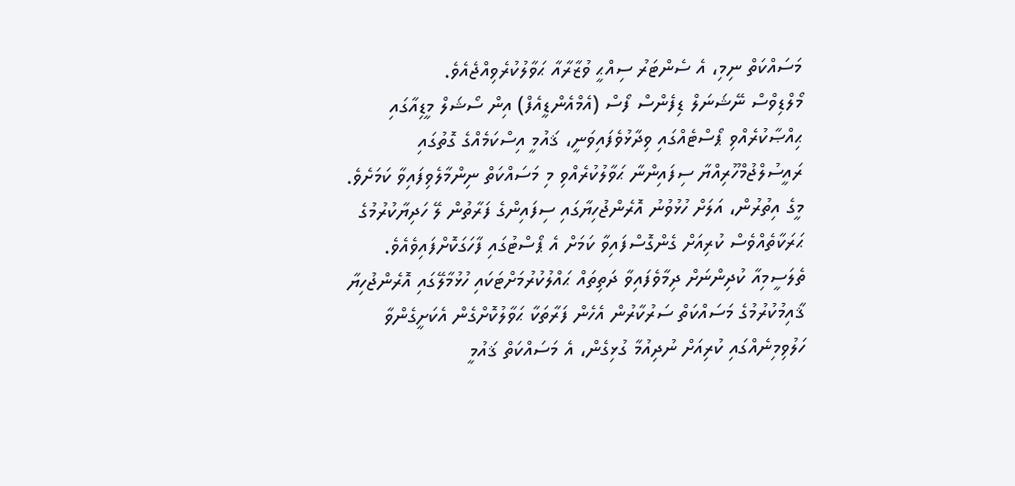މަސައްކަތް ނިމި، އެ ސެންޓަރު ސިއްޙީ ވުޒާރާއާ ޙަވާލުކުރެވިއްޖެއެވެ.
މޯލްޑިވްސް ނޭޝަނަލް ޑިފެންސް ފޯސް (އެމްއެންޑީއެފް) އިން ސޯޝަލް މީޑިއާގައި ޙިއްޞާކުރެއްވި ޕޯސްޓެއްގައި ވިދާޅުވެފައިވަނީ، ޤައުމީ އިސްކަމެއްގެ ގޮތުގައި ރައީސުލްޖުމްހޫރިއްޔާ ސިފައިންނާ ޙަވާލުކުރެއްވި މި މަސައްކަތް ނިންމާލެވިފައިވާ ކަމަށެވެ. މީގެ އިތުރުން، އަލަށް ހުޅުވުނު އޮރެންޖުހިޔާގައި ސިފައިންގެ ފަރާތުން ލޭ ހަދިޔާކުރުމުގެ ޙަރަކާތެއްވެސް ކުރިއަށް ގެންގޮސްފައިވާ ކަމަށް އެ ޕޯސްޓުގައި ފާހަގަކޮށްފައިވެއެވެ.
ތެލަސީމިއާ ކުދިންނަށް ދިމާވެފައިވާ ދަތިތައް ޙައްލުކުރުމަށްޓަކައި ހުޅުމާލޭގައި އޮރެންޖުހިޔާ ޤާއިމުކުރުމުގެ މަސައްކަތް ސަރުކާރުން އެހެން ފަރާތަކާ ޙަވާލުކޮށްގެން އެކަށީގެންވާ ހަލުވިމިނެއްގައި ކުރިއަށް ނުދިއުމާ ގުޅިގެން، އެ މަސައްކަތް ޤައުމީ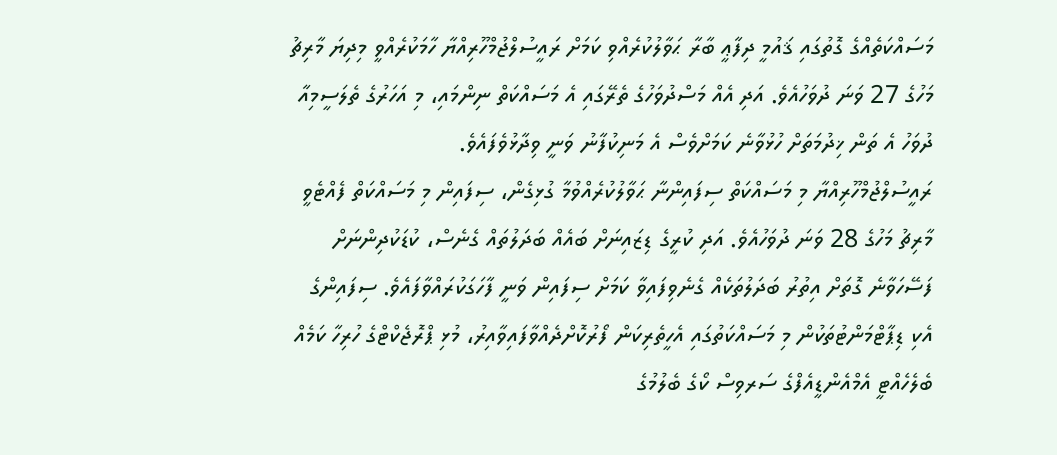މަސައްކަތެއްގެ ގޮތުގައި ޤައުމީ ދިފާޢީ ބާރާ ޙަވާލުކުރެއްވި ކަމަށް ރައީސުލްޖުމްހޫރިއްޔާ ހާމަކުރެއްވީ މިދިޔަ މާރިޗު މަހުގެ 27 ވަނަ ދުވަހުއެވެ. އަދި އެއް މަސްދުވަހުގެ ތެރޭގައި އެ މަސައްކަތް ނިންމައި، މި އަހަރުގެ ތެލަސީމިއާ ދުވަހު އެ ތަން ޚިދުމަތަށް ހުޅުވާނެ ކަމަށްވެސް އެ މަނިކުފާނު ވަނީ ވިދާޅުވެފައެވެ.
ރައީސުލްޖުމްހޫރިއްޔާ މި މަސައްކަތް ސިފައިންނާ ޙަވާލުކުރެއްވުމާ ގުޅިގެން، ސިފައިން މި މަސައްކަތް ފެއްޓެވީ މާރިޗު މަހުގެ 28 ވަނަ ދުވަހުއެވެ. އަދި ކުރީގެ ޑިޒައިނަށް ބައެއް ބަދަލުތައް ގެނެސް، ކުޑަކުދިންނަށް ފަސޭހަވާނެ ގޮތަށް އިތުރު ބަދަލުތަކެއް ގެނެވިފައިވާ ކަމަށް ސިފައިން ވަނީ ފާހަގަކުރައްވާފައެވެ. ސިފައިންގެ އެކި ޑިޕާޓްމަންޓުތަކުން މި މަސައްކަތުގައި އެހީތެރިކަން ފޯރުކޮށްދެއްވާފައިވާއިރު، މުޅި ޕްރޮޖެކްޓްގެ ހުރިހާ ކަމެއް ބެލެހެއްޓީ އެމްއެންޑީއެފްގެ ސަރވިސް ކޯގެ ބެލުމުގެ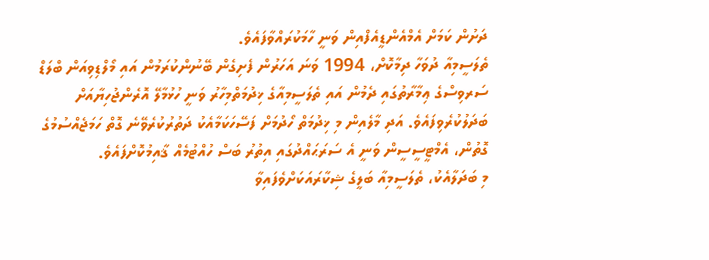ދަށުން ކަމަށް އެމްއެންޑީއެފްއިން ވަނީ ހާމަކުރައްވާފައެވެ.
ތެލަސީމިއާ ދުވަހާ ދިމާކޮށް، 1994 ވަނަ އަހަރުން ފެށިގެން ބޭނުންކުރަމުން އައި މޯލްޑިވިއަން ބްލަޑް ސަރވިސްގެ ޢިމާރާތުގައި ދެމުން އައި ތެލަސީމިއާގެ ޚިދުމަތްމިހާރު ވަނީ ހުޅުމާލޭ އޮރެންޖުހިޔާއަށް ބަދަލުކުރެވިފައެވެ. އަދި މާލެއިން މި ޚިދުމަތް ހޯދުމަށް ފަސޭހަކަމާއެކު ދަތުރުކުރެވޭނެ ގޮތް ހަމަޖެއްސުމުގެ ގޮތުން، އެމްޓީސީސީން ވަނީ އެ ސަރަޙައްދުގައި އިތުރު ބަސް ހުއްޓުމެއް ޤާއިމުކޮށްފައެވެ.
މި ބަދަލާއެކު، ތެލަސީމިއާ ބަލީގެ ޝިކާރައަކަށްވެފައިވާ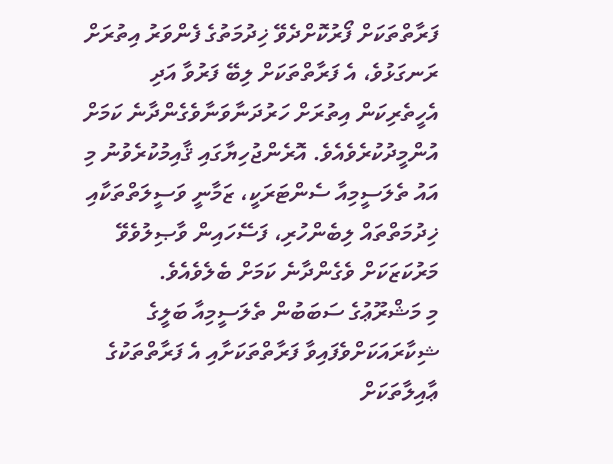ފަރާތްތަކަށް ފޯރުކޮށްދެވޭ ޚިދުމަތުގެ ފެންވަރު އިތުރަށް ރަނގަޅުވެ، އެ ފަރާތްތަކަށް ލިބޭ ފަރުވާ އަދި އެހީތެރިކަން އިތުރަށް ހަރުދަނާވަނާވެގެންދާނެ ކަމަށް އުންމީދުކުރެވެއެވެ. އޮރެންޖުހިޔާގައި ޤާއިމުކުރެވުނު މި އައު ތެލަސީމިއާ ސެންޓަރަކީ، ޒަމާނީ ވަސީލަތްތަކާއި ޚިދުމަތްތައް ލިބެންހުރި، ފަސޭހައިން ވާޞިލުވެވޭ މަރުކަޒަކަށް ވެގެންދާނެ ކަމަށް ބެލެވެއެވެ.
މި މަޝްރޫޢުގެ ސަބަބުން ތެލަސީމިއާ ބަލީގެ ޝިކާރައަކަށްވެފައިވާ ފަރާތްތަކަށާއި އެ ފަރާތްތަކުގެ ޢާއިލާތަކަށް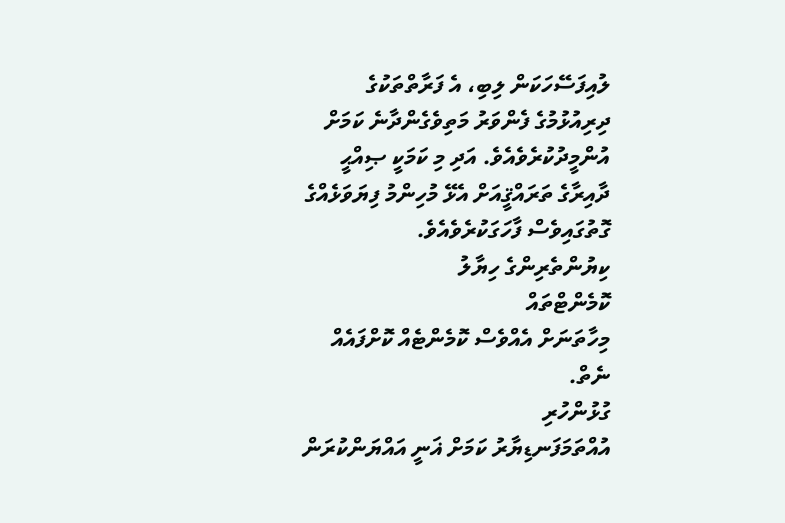ލުއިފަސޭހަކަން ލިބި، އެ ފަރާތްތަކުގެ ދިރިއުޅުމުގެ ފެންވަރު މަތިވެގެންދާނެ ކަމަށް އުންމީދުކުރެވެއެވެ. އަދި މި ކަމަކީ ޞިއްޙީ ދާއިރާގެ ތަރައްޤީއަށް އެޅޭ މުހިންމު ފިޔަވަޅެއްގެ ގޮތުގައިވެސް ފާހަގަކުރެވެއެވެ.
ކިޔުންތެރިންގެ ހިޔާލު
ކޮމެންޓްތައް
މިހާތަނަށް އެއްވެސް ކޮމެންޓެއް ކޮށްފައެއް ނެތް.
ގުޅުންހުރި
އުއްތަމަފަނޑިޔާރު ކަމަށް ޣަނީ އައްޔަންކުރަން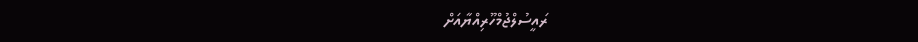ރައީސުލްޖުމްހޫރިއްޔާއަށް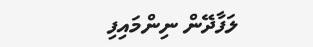ލަފާދޭން ނިންމައިފި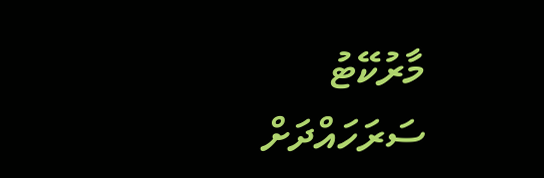މާރުކޭޓު ސަރަހައްދަށް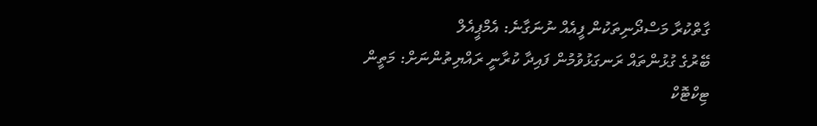ގާތްކުރާ މަސްދޯނިތަކުން ފީއެއް ނުނަގާނެ: އެމްޕީއެލް
ބޭރުގެ ގުޅުންތައް ރަނގަޅުވުމުން ފައިދާ ކުރާނީ ރައްޔިތުންނަށް: މަތީން
ޓިކްޓޮކް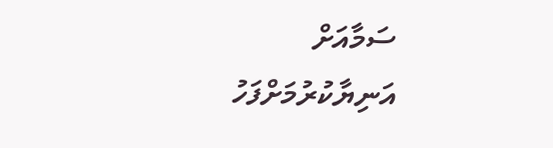ސަމާއަށް އަނިޔާކުރުމަށްފަހު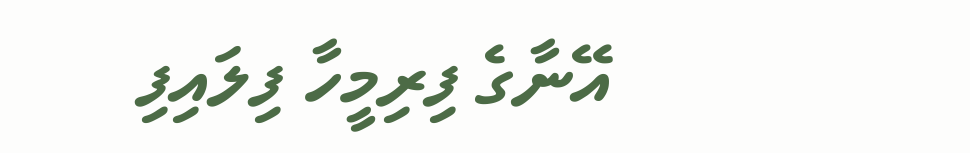އޭނާގެ ފިރިމީހާ ފިލައިފި